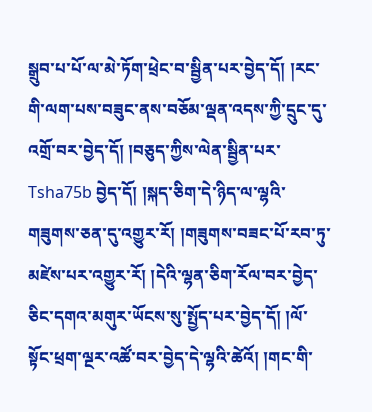སྒྲུབ་པ་པོ་ལ་མེ་ཏོག་ཕྲེང་བ་སྦྱིན་པར་བྱེད་དོ། །རང་གི་ལག་པས་བཟུང་ནས་བཅོམ་ལྡན་འདས་ཀྱི་དྲུང་དུ་འགྲོ་བར་བྱེད་དོ། །བཅུད་ཀྱིས་ལེན་སྦྱིན་པར་ Tsha75b བྱེད་དོ། །སྐད་ཅིག་དེ་ཉིད་ལ་ལྷའི་གཟུགས་ཅན་དུ་འགྱུར་རོ། །གཟུགས་བཟང་པོ་རབ་ཏུ་མཛེས་པར་འགྱུར་རོ། །དེའི་ལྷན་ཅིག་རོལ་བར་བྱེད་ཅིང་དགའ་མགུར་ཡོངས་སུ་སྤྱོད་པར་བྱེད་དོ། །ལོ་སྟོང་ཕྲག་ལྔར་འཚོ་བར་བྱེད་དེ་ལྷའི་ཚེའོ། །གང་གི་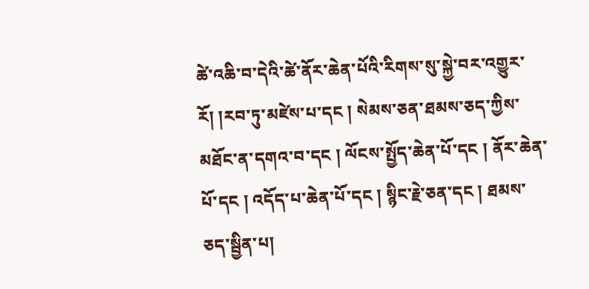ཚེ་འཆི་བ་དེའི་ཚེ་ནོར་ཆེན་པོའི་རིགས་སུ་སྐྱེ་བར་འགྱུར་རོ། །རབ་ཏུ་མཛེས་པ་དང ། སེམས་ཅན་ཐམས་ཅད་ཀྱིས་མཐོང་ན་དགའ་བ་དང ། ལོངས་སྤྱོད་ཆེན་པོ་དང ། ནོར་ཆེན་པོ་དང ། འདོད་པ་ཆེན་པོ་དང ། སྙིང་རྗེ་ཅན་དང ། ཐམས་ཅད་སྦྱིན་པ།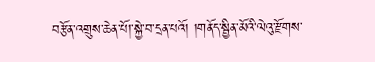བརྩོན་འགྲུས་ཆེན་པོ།་སྐྱེ་བ་དྲན་པའོ། །གནོད་སྦྱིན་མོའི་ལེའུ་རྫོགས་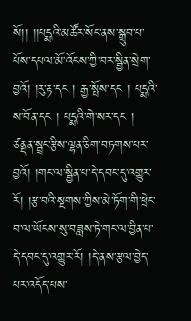སོ།། །།པདྨའི་མཚོར་སོང་ནས་སྒྲུབ་པ་པོས་དཔལ་མོ་འོངས་ཀྱི་བར་སྦྱིན་སྲེག་བྱའོ། །རུ་རྟ་དང ། རྒྱ་སྤོས་དང ། པདྨའི་ས་བོན་དང ། པདྨའི་གེ་སར་དང ། ཙནྡན་སྦྲང་རྩིས་ལྷན་ཅིག་བཏགས་པར་བྱའོ། །གང་ལ་སྦྱིན་པ་དེ་དབང་དུ་འགྱུར་རོ། །རྩ་བའི་སྔགས་ཀྱིས་མེ་ཏོག་གི་ཕྲེང་བ་ལ་ཡོངས་སུ་བཟླས་ཏེ་གང་ལ་བྱིན་པ་དེ་དབང་དུ་འགྱུར་རོ། །དེ་ནས་རྩལ་བྱེད་པར་འདོད་པས་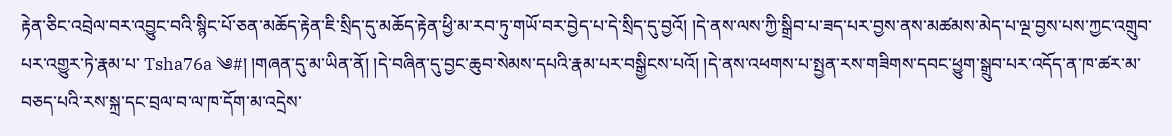རྟེན་ཅིང་འབྲེལ་བར་འབྱུང་བའི་སྙིང་པོ་ཅན་མཆོད་རྟེན་ཇི་སྲིད་དུ་མཆོད་རྟེན་ཕྱི་མ་རབ་ཏུ་གཡོ་བར་བྱེད་པ་དེ་སྲིད་དུ་བྱའོ། །དེ་ནས་ལས་ཀྱི་སྒྲིབ་པ་ཟད་པར་བྱས་ནས་མཚམས་མེད་པ་ལྔ་བྱས་པས་ཀྱང་འགྲུབ་པར་འགྱུར་ཏེ་རྣམ་པ་ Tsha76a ༄#། །གཞན་དུ་མ་ཡིན་ནོ། །དེ་བཞིན་དུ་བྱང་ཆུབ་སེམས་དཔའི་རྣམ་པར་བསྒྱིངས་པའོ། །དེ་ནས་འཕགས་པ་སྤྱན་རས་གཟིགས་དབང་ཕྱུག་སྒྲུབ་པར་འདོད་ན་ཁ་ཚར་མ་བཅད་པའི་རས་སྐྲ་དང་བྲལ་བ་ལ་ཁ་དོག་མ་འདྲེས་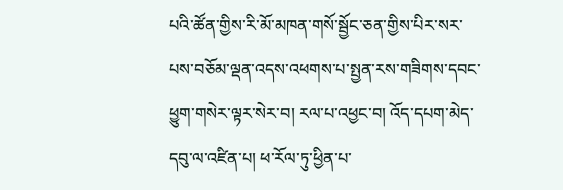པའི་ཚོན་གྱིས་རི་མོ་མཁན་གསོ་སྦྱོང་ཅན་གྱིས་པིར་སར་པས་བཅོམ་ལྡན་འདས་འཕགས་པ་སྤྱན་རས་གཟིགས་དབང་ཕྱུག་གསེར་ལྟར་སེར་བ། རལ་པ་འཕྱང་བ། འོད་དཔག་མེད་དབུ་ལ་འཛིན་པ། ཕ་རོལ་ཏུ་ཕྱིན་པ་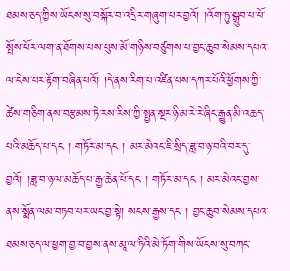ཐམས་ཅད་ཀྱིས་ཡོངས་སུ་བསྐོར་བ་འདྲིར་གཞུག་པར་བྱའོ། །འོག་ཏུ་སྒྲུབ་པ་པོ་སྤོས་ཕོར་ལག་ན་ཐོགས་པས་པུས་མོ་གཉིས་བཙུགས་པ་བྱང་ཆུབ་སེམས་དཔའ་ལ་ངེས་པར་རྟོག་བཞིན་པའོ། །དེ་ནས་རིག་པ་འཛིན་པས་དཀར་པོའི་ཕྱོགས་ཀྱི་ཚེས་གཅིག་ནས་བརྩམས་ཏེ་རས་རིས་ཀྱི་སྤྱན་སྔར་ཉི་མ་རེ་རེ་ཞིང་རྒྱུན་མི་འཆད་པའི་མཆོད་པ་དང ། གཏོར་མ་དང ། མར་མེའང་ཇི་སྲིད་ཟླ་བ་ཉ་བའི་བར་དུ་བྱའོ། །ཟླ་བ་ཉ་ལ་མཆོད་པ་རྒྱ་ཆེན་པོ་དང ། གཏོར་མ་དང ། མར་མེའང་བྱས་ནས་སྨོན་ལམ་བཏབ་པར་ཡང་བྱ་སྟེ། སངས་རྒྱས་དང ། བྱང་ཆུབ་སེམས་དཔའ་ཐམས་ཅད་ལ་ཕྱག་བྱ་བ་བྱས་ནས་མཱ་ལ་ཏིའི་མེ་ཏོག་གིས་ཡོངས་སུ་བཀང་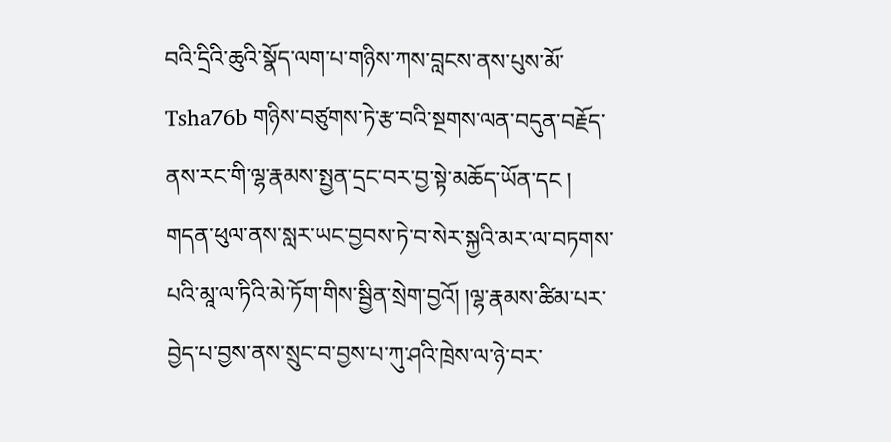བའི་དྲིའི་ཆུའི་སྣོད་ལག་པ་གཉིས་ཀས་བླངས་ནས་པུས་མོ་ Tsha76b གཉིས་བཙུགས་ཏེ་རྩ་བའི་སྔགས་ལན་བདུན་བརྗོད་ནས་རང་གི་ལྷ་རྣམས་སྤྱན་དྲང་བར་བྱ་སྟེ་མཆོད་ཡོན་དང ། གདན་ཕུལ་ནས་སླར་ཡང་བྱབས་ཏེ་བ་སེར་སྐྱའི་མར་ལ་བཏགས་པའི་མཱ་ལ་ཏིའི་མེ་ཏོག་གིས་སྦྱིན་སྲེག་བྱའོ། །ལྷ་རྣམས་ཚིམ་པར་བྱེད་པ་བྱས་ནས་སྲུང་བ་བྱས་པ་ཀུ་ཤའི་ཁྲེས་ལ་ཉེ་བར་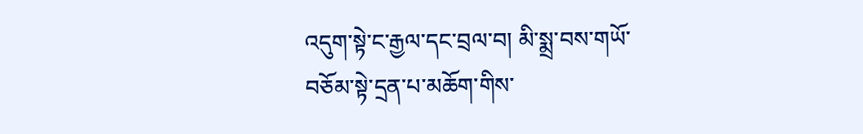འདུག་སྟེ་ང་རྒྱལ་དང་བྲལ་བ། མི་སྨྲ་བས་གཡོ་བཅོམ་སྟེ་དྲན་པ་མཆོག་གིས་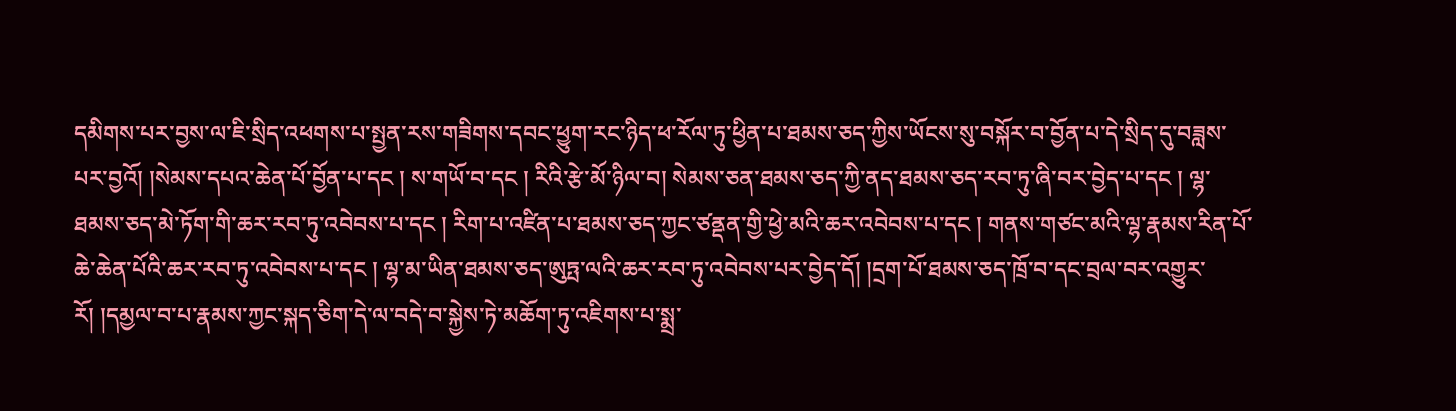དམིགས་པར་བྱས་ལ་ཇི་སྲིད་འཕགས་པ་སྤྱན་རས་གཟིགས་དབང་ཕྱུག་རང་ཉིད་ཕ་རོལ་ཏུ་ཕྱིན་པ་ཐམས་ཅད་ཀྱིས་ཡོངས་སུ་བསྐོར་བ་བྱོན་པ་དེ་སྲིད་དུ་བཟླས་པར་བྱའོ། །སེམས་དཔའ་ཆེན་པོ་བྱོན་པ་དང ། ས་གཡོ་བ་དང ། རིའི་རྩེ་མོ་ཉིལ་བ། སེམས་ཅན་ཐམས་ཅད་ཀྱི་ནད་ཐམས་ཅད་རབ་ཏུ་ཞི་བར་བྱེད་པ་དང ། ལྷ་ཐམས་ཅད་མེ་ཏོག་གི་ཆར་རབ་ཏུ་འབེབས་པ་དང ། རིག་པ་འཛིན་པ་ཐམས་ཅད་ཀྱང་ཙནྡན་གྱི་ཕྱེ་མའི་ཆར་འབེབས་པ་དང ། གནས་གཙང་མའི་ལྷ་རྣམས་རིན་པོ་ཆེ་ཆེན་པོའི་ཆར་རབ་ཏུ་འབེབས་པ་དང ། ལྷ་མ་ཡིན་ཐམས་ཅད་ཨུཏྤ་ལའི་ཆར་རབ་ཏུ་འབེབས་པར་བྱེད་དོ། །དྲག་པོ་ཐམས་ཅད་ཁྲོ་བ་དང་བྲལ་བར་འགྱུར་རོ། །དམྱལ་བ་པ་རྣམས་ཀྱང་སྐད་ཅིག་དེ་ལ་བདེ་བ་སྐྱེས་ཏེ་མཆོག་ཏུ་འཇིགས་པ་སྨྲ་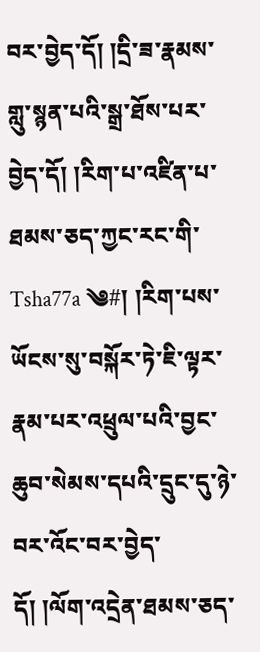བར་བྱེད་དོ། །དྲི་ཟ་རྣམས་གླུ་སྙན་པའི་སྒྲ་ཐོས་པར་བྱེད་དོ། །རིག་པ་འཛིན་པ་ཐམས་ཅད་ཀྱང་རང་གི་ Tsha77a ༄#། །རིག་པས་ཡོངས་སུ་བསྐོར་ཏེ་ཇི་ལྟར་རྣམ་པར་འཕྲུལ་པའི་བྱང་ཆུབ་སེམས་དཔའི་དྲུང་དུ་ཉེ་བར་འོང་བར་བྱེད་དོ། །ལོག་འདྲེན་ཐམས་ཅད་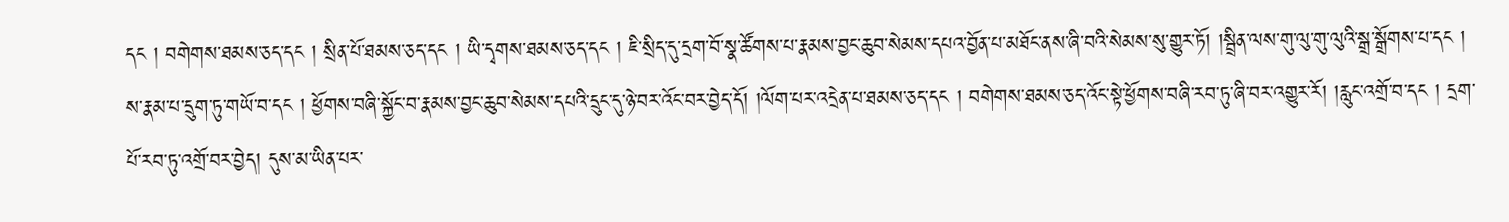དང ། བགེགས་ཐམས་ཅད་དང ། སྲིན་པོ་ཐམས་ཅད་དང ། ཡི་དྭགས་ཐམས་ཅད་དང ། ཇི་སྲིད་དུ་དྲག་བོ་སྣ་ཚོགས་པ་རྣམས་བྱང་ཆུབ་སེམས་དཔའ་བྱོན་པ་མཐོང་ནས་ཞི་བའི་སེམས་སུ་གྱུར་ཏོ། །སྦྲིན་ལས་གུ་ལུ་གུ་ལུའི་སྒྲ་སྒྲོགས་པ་དང ། ས་རྣམ་པ་དྲུག་ཏུ་གཡོ་བ་དང ། ཕྱོགས་བཞི་སྐྱོང་བ་རྣམས་བྱང་ཆུབ་སེམས་དཔའི་དྲུང་དུ་ཉེ་བར་འོང་བར་བྱེད་དོ། །ལོག་པར་འདྲེན་པ་ཐམས་ཅད་དང ། བགེགས་ཐམས་ཅད་འོང་སྟེ་ཕྱོགས་བཞི་རབ་ཏུ་ཞི་བར་འགྱུར་རོ། །རླུང་འགྲོ་བ་དང ། དྲག་པོ་རབ་ཏུ་འགྲོ་བར་བྱེད། དུས་མ་ཡིན་པར་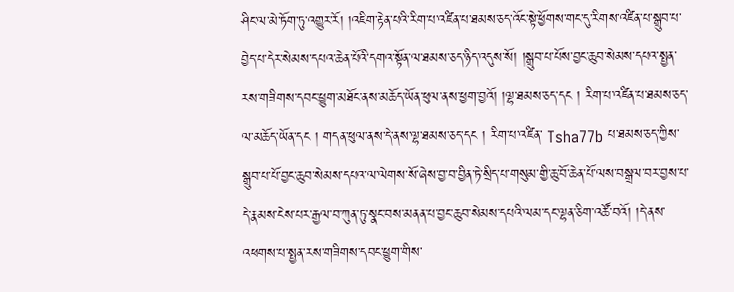ཤིང་ལ་མེ་ཏོག་ཏུ་འགྱུར་རོ། །འཇིག་རྟེན་པའི་རིག་པ་འཛིན་པ་ཐམས་ཅད་འོང་སྟེ་ཕྱོགས་གང་དུ་རིགས་འཛིན་པ་སྒྲུབ་པ་བྱེད་པ་དེར་སེམས་དཔའ་ཆེན་པོའི་དགའ་སྟོན་ལ་ཐམས་ཅད་ཉིད་འདུས་སོ། །སྒྲུབ་པ་པོས་བྱང་ཆུབ་སེམས་དཔའ་སྤྱན་རས་གཟིགས་དབང་ཕྱུག་མཐོང་ནས་མཆོད་ཡོན་ཕུལ་ནས་ཕྱག་བྱའོ། །ལྷ་ཐམས་ཅད་དང ། རིག་པ་འཛིན་པ་ཐམས་ཅད་ལ་མཆོད་ཡོན་དང ། གདན་ཕུལ་ནས་དེ་ནས་ལྷ་ཐམས་ཅད་དང ། རིག་པ་འཛིན་ Tsha77b པ་ཐམས་ཅད་ཀྱིས་སྒྲུབ་པ་པོ་བྱང་ཆུབ་སེམས་དཔའ་ལ་ལེགས་སོ་ཞེས་བྱ་བ་བྱིན་ཏེ་སྲིད་པ་གསུམ་གྱི་ཆུ་བོ་ཆེན་པོ་ལས་བསྒྲལ་བར་བྱས་པ་དེ་རྣམས་ངེས་པར་རྒྱལ་བ་ཀུན་ཏུ་སྣང་བས་མནན་པ་བྱང་ཆུབ་སེམས་དཔའི་ལམ་དང་ལྷན་ཅིག་འཚོ་བའོ། །དེ་ནས་འཕགས་པ་སྤྱན་རས་གཟིགས་དབང་ཕྱུག་གིས་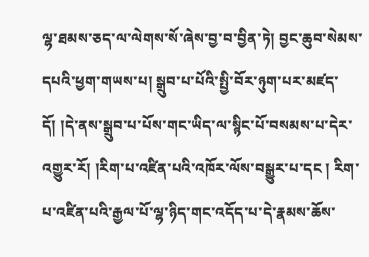ལྷ་ཐམས་ཅད་ལ་ལེགས་སོ་ཞེས་བྱ་བ་བྱིན་ཏེ། བྱང་ཆུབ་སེམས་དཔའི་ཕྱག་གཡས་པ། སྒྲུབ་པ་པོའི་སྤྱི་བོར་ཉུག་པར་མཛད་དོ། །དེ་ནས་སྒྲུབ་པ་པོས་གང་ཡིད་ལ་སྙིང་པོ་བསམས་པ་དེར་འགྱུར་རོ། །རིག་པ་འཛིན་པའི་འཁོར་ལོས་བསྒྱུར་པ་དང ། རིག་པ་འཛིན་པའི་རྒྱལ་པོ་ལྷ་ཉིད་གང་འདོད་པ་དེ་རྣམས་ཆོས་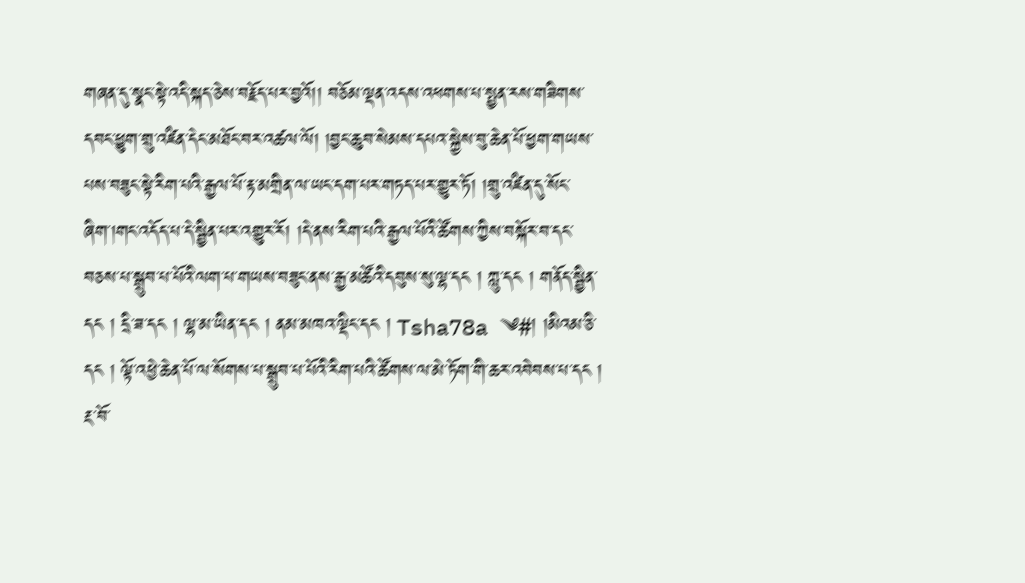གཞན་དུ་སྣང་སྟེ་འདི་སྐད་ཅེས་བརྗོད་པར་བྱའོ།། བཅོམ་ལྡན་འདས་འཕགས་པ་སྤྱན་རས་གཟིགས་དབང་ཕྱུག་གྲུ་འཛིན་དེང་མཐོང་བར་འཚལ་ལོ། །བྱང་ཆུབ་སེམས་དཔའ་སྐྱེས་བུ་ཆེན་པོ་ཕྱག་གཡས་པས་བཟུང་སྟེ་རིག་པའི་རྒྱལ་པོ་རྟ་མགྲིན་ལ་ཡང་དག་པར་གཏད་པར་གྱུར་ཏོ། །གྲུ་འཛིན་དུ་སོང་ཞིག་།གང་འདོད་པ་དེ་སྦྱིན་པར་འགྱུར་རོ། །དེ་ནས་རིག་པའི་རྒྱལ་པོའི་ཚོགས་ཀྱིས་བསྐོར་བ་དང་བཅས་པ་སྒྲུབ་པ་པོའི་ལག་པ་གཡས་བཟུང་ནས་རྒྱ་མཚོའི་དབུས་སུ་ལྷ་དང ། ཀླུ་དང ། གནོད་སྦྱིན་དང ། དྲི་ཟ་དང ། ལྷ་མ་ཡིན་དང ། ནམ་མཁའ་ལྡིང་དང ། Tsha78a ༄#། །མིའམ་ཅི་དང ། ལྟོ་འཕྱེ་ཆེན་པོ་ལ་སོགས་པ་སྒྲུབ་པ་པོའི་རིག་པའི་ཚོགས་ལ་མེ་ཏོག་གི་ཆར་འབེབས་པ་དང ། རྔ་བོ་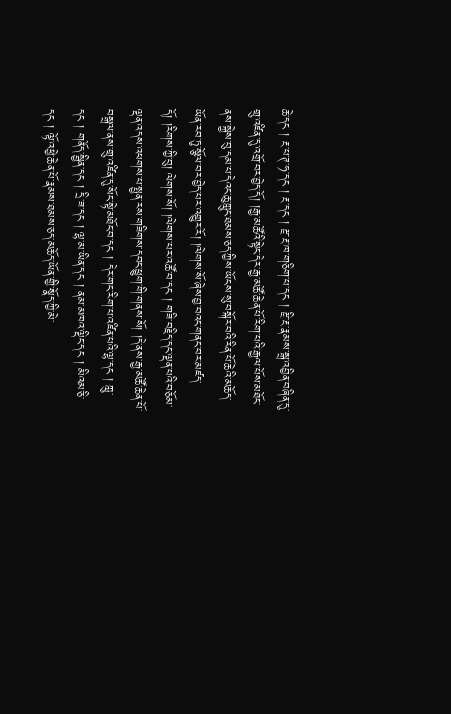ཆེ་དང ། རྔ་པ་ཊ་ཧ་དང ། རྔ་དང ། རྫ་རྔ་ཁ་གཅིག་པ་དང ། རྫི་རྔ་རྣམས་སྒྲ་འབྱིན་བཞིན་དུ་གྲུ་འཛིན་དུ་འགྲོ་བར་བྱེད་དོ། །རྒྱ་མཚོའི་སྟེང་དེར་རྒྱ་མཚོ་ཆེན་པོ་རིག་པའི་རྒྱལ་པོས་མཐོང་ནས་སྐྱེས་བུ་དམ་པ་དེའང་ཆུ་ཀླུང་ཐམས་ཅད་ཀྱིས་ཡོངས་སུ་བསྐོར་བའི་རིན་པོ་ཆེའི་མཆོད་ཡོན་རབ་ཏུ་སྩོལ་བར་བྱེད་པར་འགྱུར་རོ། །ལེགས་སོ་ཞེས་བྱ་བའང་གནང་བར་མཛད་དོ། །རིགས་ཀྱི་བུ། ལེགས་སོ། །ལེགས་པར་འཚོ་བ་དང ། གཟི་བརྗིད་དང་ལྡན་པའི་བཅོམ་ལྡན་འདས་འཕགས་པ་སྤྱན་རས་གཟིགས་དབང་ཕྱུག་གི་གནས་སོ། །དེ་ནས་རྒྱ་མཚོ་ཆེན་པོ་བསྒྲལ་ནས་གྲུ་འཛིན་དུ་སོང་སྟེ་མཐོང་བ་དང ། དེར་གང་རིག་པ་འཛིན་པའི་ལྷ་དང ། ཀླུ་དང ། གནོད་སྦྱིན་དང ། དྲི་ཟ་དང ། ལྷ་མ་ཡིན་དང ། ནམ་མཁའ་ལྡིང་དང ། མིའམ་ཅི་དང ། ལྟོ་འཕྱེ་ཆེན་པོ་རྣམས་ཐམས་ཅད་མཆོད་ཡོན་གྱི་སྣོད་ཀྱི་མེ་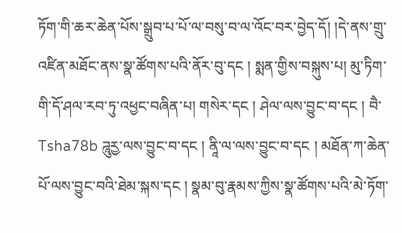ཏོག་གི་ཆར་ཆེན་པོས་སྒྲུབ་པ་པོ་ལ་བསུ་བ་ལ་འོང་བར་བྱེད་དོ། །དེ་ནས་གྲུ་འཛིན་མཐོང་ནས་སྣ་ཚོགས་པའི་ནོར་བུ་དང ། སྨན་གྱིས་བསྐུས་པ། མུ་ཏིག་གི་དོ་ཤལ་རབ་ཏུ་འཕྱང་བཞིན་པ། གསེར་དང ། ཤེལ་ལས་བྱུང་བ་དང ། བཻ་ Tsha78b ཌཱུརྱ་ལས་བྱུང་བ་དང ། ནཱི་ལ་ལས་བྱུང་བ་དང ། མཐོན་ཀ་ཆེན་པོ་ལས་བྱུང་བའི་ཐེམ་སྐས་དང ། སྣམ་བུ་རྣམས་ཀྱིས་སྣ་ཚོགས་པའི་མེ་ཏོག་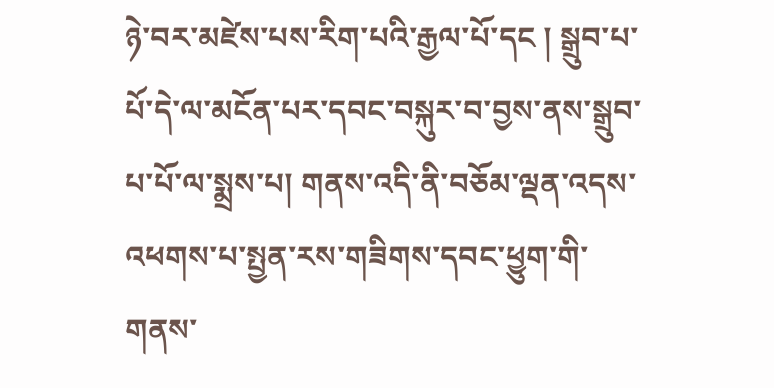ཉེ་བར་མཛེས་པས་རིག་པའི་རྒྱལ་པོ་དང ། སྒྲུབ་པ་པོ་དེ་ལ་མངོན་པར་དབང་བསྐུར་བ་བྱས་ནས་སྒྲུབ་པ་པོ་ལ་སྨྲས་པ། གནས་འདི་ནི་བཅོམ་ལྡན་འདས་འཕགས་པ་སྤྱན་རས་གཟིགས་དབང་ཕྱུག་གི་གནས་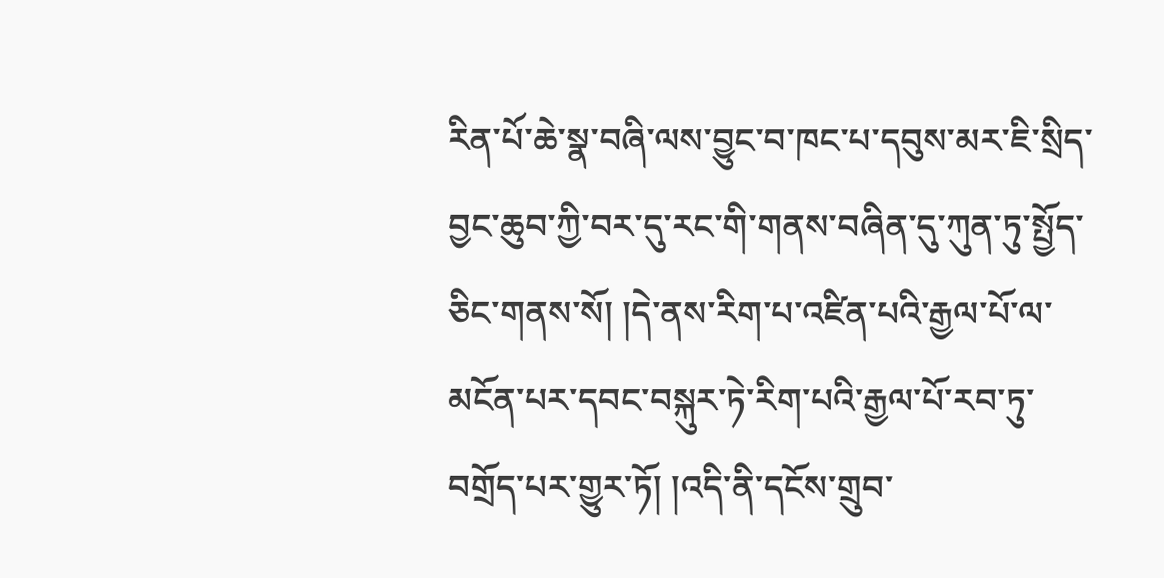རིན་པོ་ཆེ་སྣ་བཞི་ལས་བྱུང་བ་ཁང་པ་དབུས་མར་ཇི་སྲིད་བྱང་ཆུབ་ཀྱི་བར་དུ་རང་གི་གནས་བཞིན་དུ་ཀུན་ཏུ་སྤྱོད་ཅིང་གནས་སོ། །དེ་ནས་རིག་པ་འཛིན་པའི་རྒྱལ་པོ་ལ་མངོན་པར་དབང་བསྐུར་ཏེ་རིག་པའི་རྒྱལ་པོ་རབ་ཏུ་བགྲོད་པར་གྱུར་ཏོ། །འདི་ནི་དངོས་གྲུབ་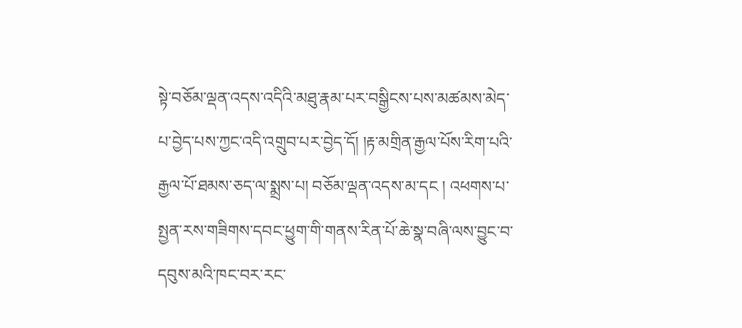སྟེ་བཅོམ་ལྡན་འདས་འདིའི་མཐུ་རྣམ་པར་བསྒྱིངས་པས་མཚམས་མེད་པ་བྱེད་པས་ཀྱང་འདི་འགྲུབ་པར་བྱེད་དོ། །རྟ་མགྲིན་རྒྱལ་པོས་རིག་པའི་རྒྱལ་པོ་ཐམས་ཅད་ལ་སྨྲས་པ། བཅོམ་ལྡན་འདས་མ་དང ། འཕགས་པ་སྤྱན་རས་གཟིགས་དབང་ཕྱུག་གི་གནས་རིན་པོ་ཆེ་སྣ་བཞི་ལས་བྱུང་བ་དབུས་མའི་ཁང་བར་རང་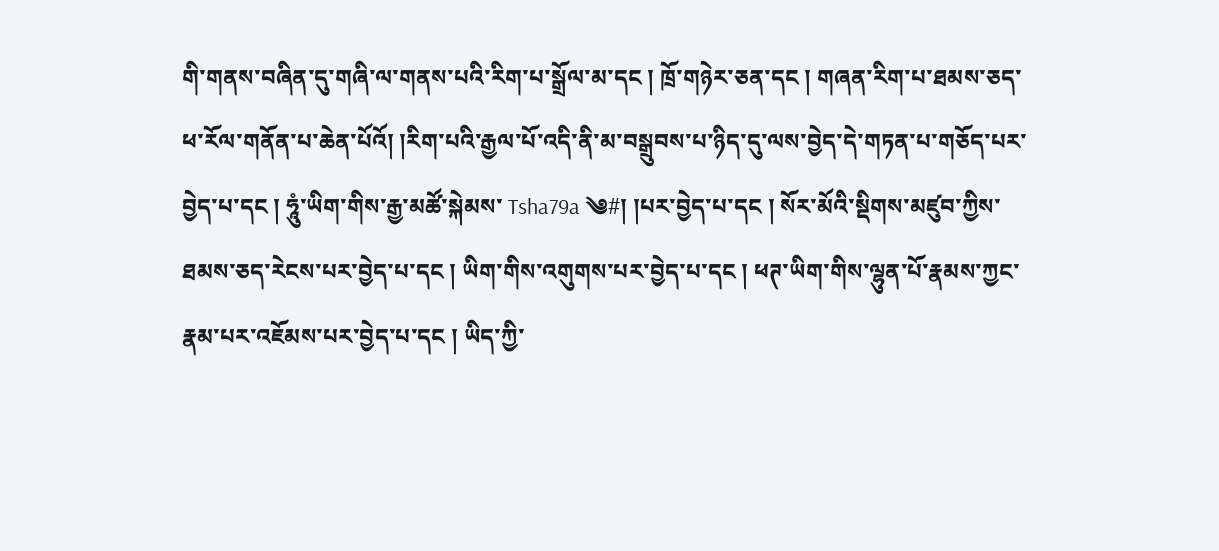གི་གནས་བཞིན་དུ་གཞི་ལ་གནས་པའི་རིག་པ་སྒྲོལ་མ་དང ། ཁྲོ་གཉེར་ཅན་དང ། གཞན་རིག་པ་ཐམས་ཅད་ཕ་རོལ་གནོན་པ་ཆེན་པོའོ། །རིག་པའི་རྒྱལ་པོ་འདི་ནི་མ་བསྒྲུབས་པ་ཉིད་དུ་ལས་བྱེད་དེ་གཏན་པ་གཅོད་པར་བྱེད་པ་དང ། ཧཱུཾ་ཡིག་གིས་རྒྱ་མཚོ་སྐེམས་ Tsha79a ༄#། །པར་བྱེད་པ་དང ། སོར་མོའི་སྡིགས་མཛུབ་ཀྱིས་ཐམས་ཅད་རེངས་པར་བྱེད་པ་དང ། ཡིག་གིས་འགུགས་པར་བྱེད་པ་དང ། ཕཊ་ཡིག་གིས་ལྷུན་པོ་རྣམས་ཀྱང་རྣམ་པར་འཇོམས་པར་བྱེད་པ་དང ། ཡིད་ཀྱི་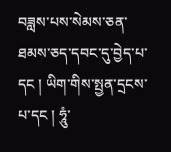བཟླས་པས་སེམས་ཅན་ཐམས་ཅད་དབང་དུ་བྱེད་པ་དང ། ཡིག་གིས་སྤྱན་དྲངས་པ་དང ། ཧཱུཾ་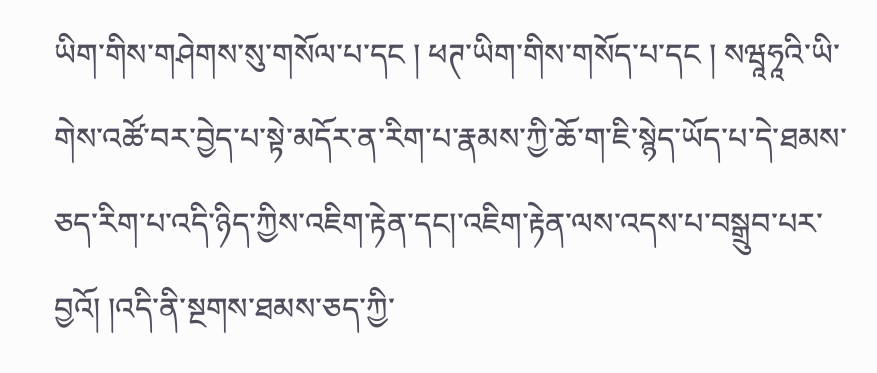ཡིག་གིས་གཤེགས་སུ་གསོལ་པ་དང ། ཕཊ་ཡིག་གིས་གསོད་པ་དང ། སཝཱཧཱའི་ཡི་གེས་འཚོ་བར་བྱེད་པ་སྟེ་མདོར་ན་རིག་པ་རྣམས་ཀྱི་ཆོ་ག་ཇི་སྙེད་ཡོད་པ་དེ་ཐམས་ཅད་རིག་པ་འདི་ཉིད་ཀྱིས་འཇིག་རྟེན་དང།་འཇིག་རྟེན་ལས་འདས་པ་བསྒྲུབ་པར་བྱའོ། །འདི་ནི་སྔགས་ཐམས་ཅད་ཀྱི་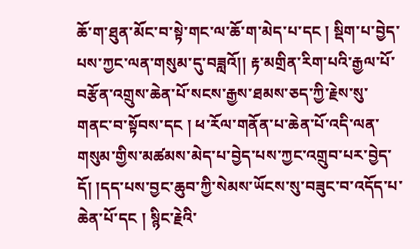ཆོ་ག་ཐུན་མོང་བ་སྟེ་གང་ལ་ཆོ་ག་མེད་པ་དང ། སྡིག་པ་བྱེད་པས་ཀྱང་ལན་གསུམ་དུ་བཟླའོ།། རྟ་མགྲིན་རིག་པའི་རྒྱལ་པོ་བརྩོན་འགྲུས་ཆེན་པོ་སངས་རྒྱས་ཐམས་ཅད་ཀྱི་རྗེས་སུ་གནང་བ་སྟོབས་དང ། ཕ་རོལ་གནོན་པ་ཆེན་པོ་འདི་ལན་གསུམ་གྱིས་མཚམས་མེད་པ་བྱེད་པས་ཀྱང་འགྲུབ་པར་བྱེད་དོ། །དད་པས་བྱང་ཆུབ་ཀྱི་སེམས་ཡོངས་སུ་བཟུང་བ་འདོད་པ་ཆེན་པོ་དང ། སྙིང་རྗེའི་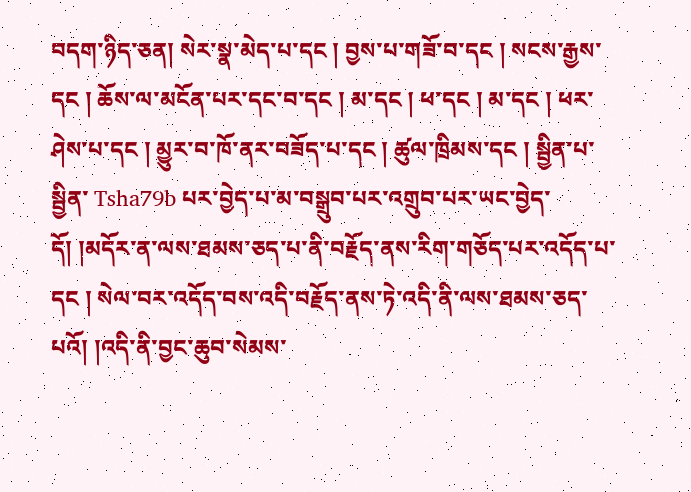བདག་ཉིད་ཅན། སེར་སྣ་མེད་པ་དང ། བྱས་པ་གཟོ་བ་དང ། སངས་རྒྱས་དང ། ཆོས་ལ་མངོན་པར་དང་བ་དང ། མ་དང ། ཕ་དང ། མ་དང ། ཕར་ཤེས་པ་དང ། མྱུར་བ་ཁོ་ནར་བཟོད་པ་དང ། ཚུལ་ཁྲིམས་དང ། སྦྱིན་པ་སྦྱིན་ Tsha79b པར་བྱེད་པ་མ་བསྒྲུབ་པར་འགྲུབ་པར་ཡང་བྱེད་དོ། །མདོར་ན་ལས་ཐམས་ཅད་པ་ནི་བརྗོད་ནས་རིག་གཅོད་པར་འདོད་པ་དང ། སེལ་བར་འདོད་བས་འདི་བརྗོད་ནས་ཏེ་འདི་ནི་ལས་ཐམས་ཅད་པའོ། །འདི་ནི་བྱང་ཆུབ་སེམས་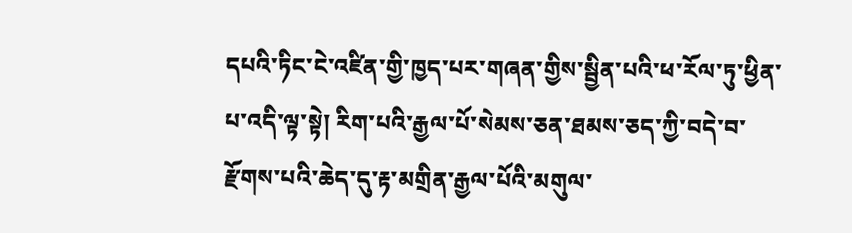དཔའི་ཏིང་ངེ་འཛིན་གྱི་ཁྱད་པར་གཞན་གྱིས་སྦྱིན་པའི་ཕ་རོལ་ཏུ་ཕྱིན་པ་འདི་ལྟ་སྟེ། རིག་པའི་རྒྱལ་པོ་སེམས་ཅན་ཐམས་ཅད་ཀྱི་བདེ་བ་རྫོགས་པའི་ཆེད་དུ་རྟ་མགྲིན་རྒྱལ་པོའི་མགུལ་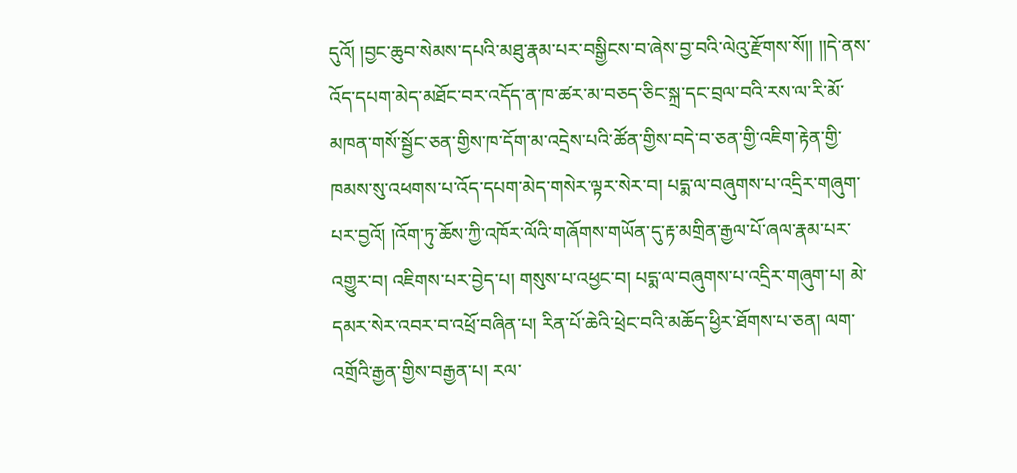དུའོ། །བྱང་ཆུབ་སེམས་དཔའི་མཐུ་རྣམ་པར་བསྒྱིངས་བ་ཞེས་བྱ་བའི་ལེའུ་རྫོགས་སོ།། །།དེ་ནས་འོད་དཔག་མེད་མཐོང་བར་འདོད་ན་ཁ་ཚར་མ་བཅད་ཅིང་སྐྲ་དང་བྲལ་བའི་རས་ལ་རི་མོ་མཁན་གསོ་སྦྱོང་ཅན་གྱིས་ཁ་དོག་མ་འདྲེས་པའི་ཚོན་གྱིས་བདེ་བ་ཅན་གྱི་འཇིག་རྟེན་གྱི་ཁམས་སུ་འཕགས་པ་འོད་དཔག་མེད་གསེར་ལྟར་སེར་བ། པདྨ་ལ་བཞུགས་པ་འདྲིར་གཞུག་པར་བྱའོ། །འོག་ཏུ་ཆོས་ཀྱི་འཁོར་ལོའི་གཞོགས་གཡོན་དུ་རྟ་མགྲིན་རྒྱལ་པོ་ཞལ་རྣམ་པར་འགྱུར་བ། འཇིགས་པར་བྱེད་པ། གསུས་པ་འཕྱང་བ། པདྨ་ལ་བཞུགས་པ་འདྲིར་གཞུག་པ། མེ་དམར་སེར་འབར་བ་འཕྲོ་བཞིན་པ། རིན་པོ་ཆེའི་ཕྲེང་བའི་མཆོད་ཕྱིར་ཐོགས་པ་ཅན། ལག་འགྲོའི་རྒྱན་གྱིས་བརྒྱན་པ། རལ་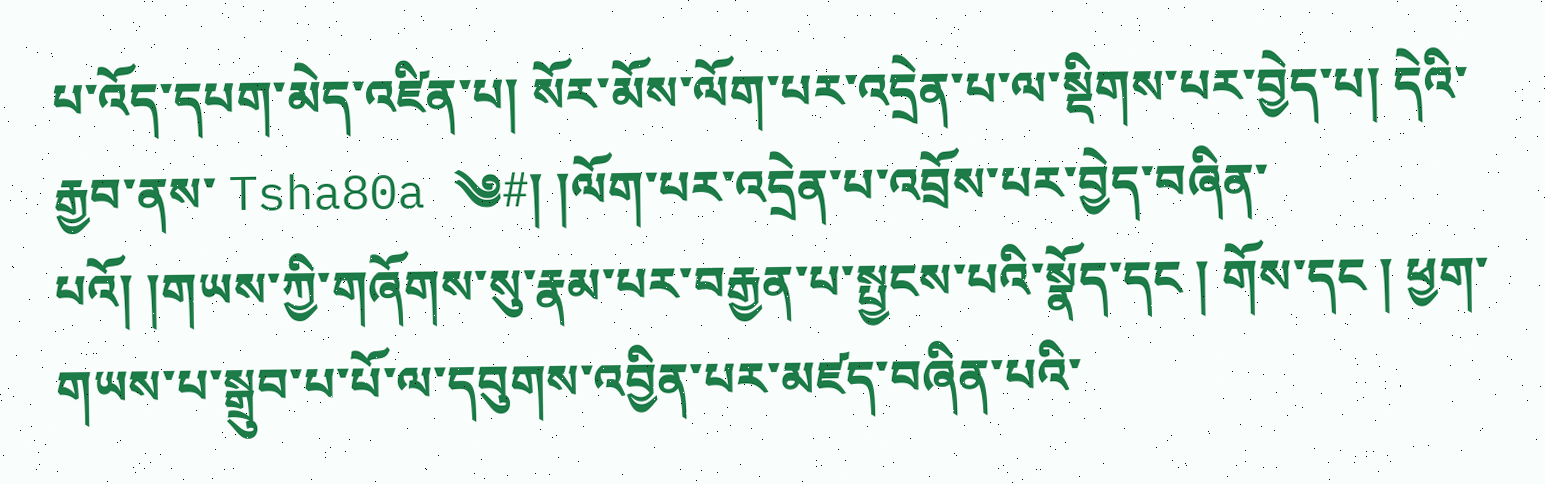པ་འོད་དཔག་མེད་འཛིན་པ། སོར་མོས་ལོག་པར་འདྲེན་པ་ལ་སྡིགས་པར་བྱེད་པ། དེའི་རྒྱབ་ནས་ Tsha80a ༄#། །ལོག་པར་འདྲེན་པ་འབྲོས་པར་བྱེད་བཞིན་པའོ། །གཡས་ཀྱི་གཞོགས་སུ་རྣམ་པར་བརྒྱན་པ་སྤྱངས་པའི་སྣོད་དང ། གོས་དང ། ཕྱག་གཡས་པ་སྒྲུབ་པ་པོ་ལ་དབུགས་འབྱིན་པར་མཛད་བཞིན་པའི་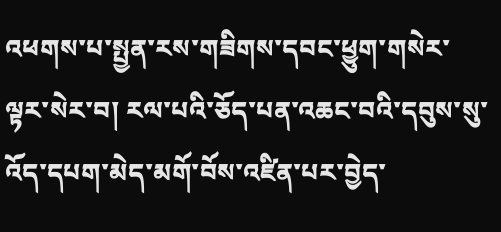འཕགས་པ་སྤྱན་རས་གཟིགས་དབང་ཕྱུག་གསེར་ལྟར་སེར་བ། རལ་པའི་ཅོད་པན་འཆང་བའི་དབུས་སུ་འོད་དཔག་མེད་མགོ་བོས་འཛིན་པར་བྱེད་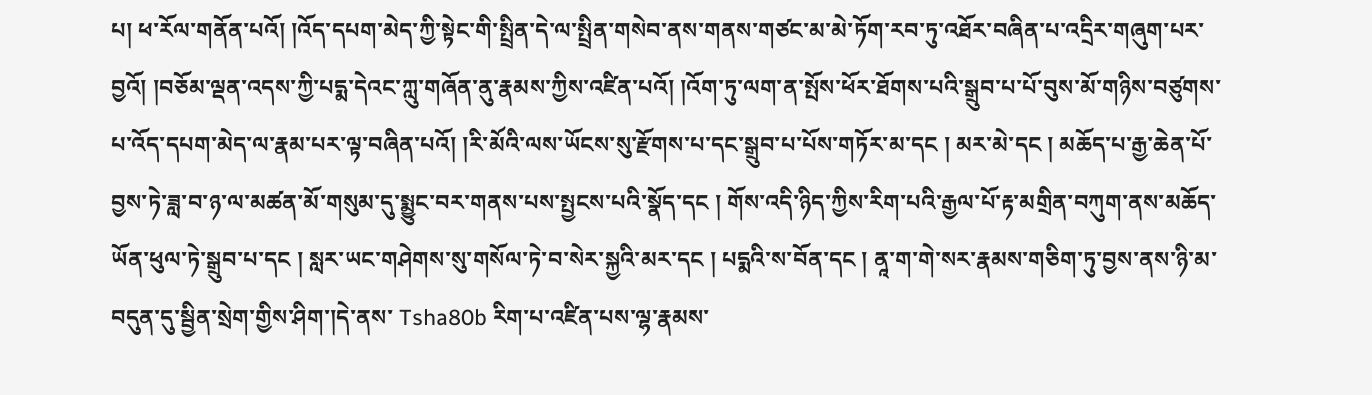པ། ཕ་རོལ་གནོན་པའོ། །འོད་དཔག་མེད་ཀྱི་སྟེང་གི་སྤྲིན་དེ་ལ་སྤྲིན་གསེབ་ནས་གནས་གཙང་མ་མེ་ཏོག་རབ་ཏུ་འཐོར་བཞིན་པ་འདྲིར་གཞུག་པར་བྱའོ། །བཅོམ་ལྡན་འདས་ཀྱི་པདྨ་དེའང་ཀླུ་གཞོན་ནུ་རྣམས་ཀྱིས་འཛིན་པའོ། །འོག་ཏུ་ལག་ན་སྤོས་ཕོར་ཐོགས་པའི་སྒྲུབ་པ་པོ་བུས་མོ་གཉིས་བཙུགས་པ་འོད་དཔག་མེད་ལ་རྣམ་པར་ལྟ་བཞིན་པའོ། །རི་མོའི་ལས་ཡོངས་སུ་རྫོགས་པ་དང་སྒྲུབ་པ་པོས་གཏོར་མ་དང ། མར་མེ་དང ། མཆོད་པ་རྒྱ་ཆེན་པོ་བྱས་ཏེ་ཟླ་བ་ཉ་ལ་མཚན་མོ་གསུམ་དུ་སྨྱུང་བར་གནས་པས་སྤྱངས་པའི་སྣོད་དང ། གོས་འདི་ཉིད་ཀྱིས་རིག་པའི་རྒྱལ་པོ་རྟ་མགྲིན་བཀུག་ནས་མཆོད་ཡོན་ཕུལ་ཏེ་སྒྲུབ་པ་དང ། སླར་ཡང་གཤེགས་སུ་གསོལ་ཏེ་བ་སེར་སྐྱའི་མར་དང ། པདྨའི་ས་བོན་དང ། ནཱ་ག་གེ་སར་རྣམས་གཅིག་ཏུ་བྱས་ནས་ཉི་མ་བདུན་དུ་སྦྱིན་སྲེག་གྱིས་ཤིག་།དེ་ནས་ Tsha80b རིག་པ་འཛིན་པས་ལྷ་རྣམས་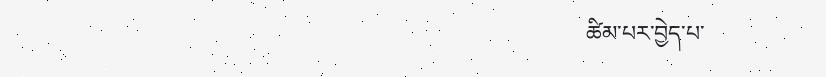ཚིམ་པར་བྱེད་པ་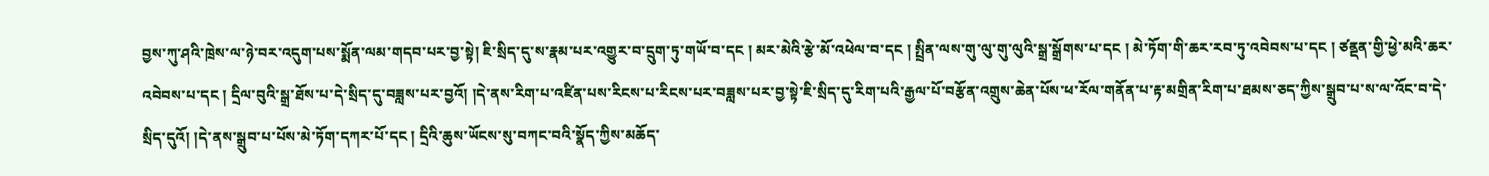བྱས་ཀུ་ཤའི་ཁྲེས་ལ་ཉེ་བར་འདུག་པས་སྨོན་ལམ་གདབ་པར་བྱ་སྟེ། ཇི་སྲིད་དུ་ས་རྣམ་པར་འགྱུར་བ་དྲུག་ཏུ་གཡོ་བ་དང ། མར་མེའི་རྩེ་མོ་འཕེལ་བ་དང ། སྤྲིན་ལས་གུ་ལུ་གུ་ལུའི་སྒྲ་སྒྲོགས་པ་དང ། མེ་ཏོག་གི་ཆར་རབ་ཏུ་འབེབས་པ་དང ། ཙནྡན་གྱི་ཕྱེ་མའི་ཆར་འབེབས་པ་དང ། དྲིལ་བུའི་སྒྲ་ཐོས་པ་དེ་སྲིད་དུ་བཟླས་པར་བྱའོ། །དེ་ནས་རིག་པ་འཛིན་པས་རིངས་པ་རིངས་པར་བཟླས་པར་བྱ་སྟེ་ཇི་སྲིད་དུ་རིག་པའི་རྒྱལ་པོ་བརྩོན་འགྲུས་ཆེན་པོས་ཕ་རོལ་གནོན་པ་རྟ་མགྲིན་རིག་པ་ཐམས་ཅད་ཀྱིས་སྒྲུབ་པ་ས་ལ་འོང་བ་དེ་སྲིད་དུའོ། །དེ་ནས་སྒྲུབ་པ་པོས་མེ་ཏོག་དཀར་པོ་དང ། དྲིའི་ཆུས་ཡོངས་སུ་བཀང་བའི་སྣོད་ཀྱིས་མཆོད་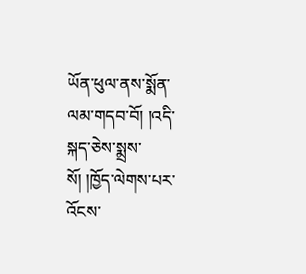ཡོན་ཕུལ་ནས་སྨོན་ལམ་གདབ་བོ། །འདི་སྐད་ཅེས་སྨྲས་སོ། །ཁྱོད་ལེགས་པར་འོངས་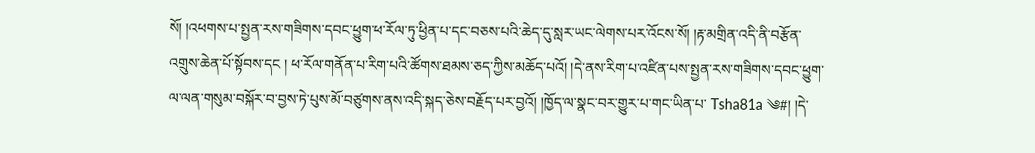སོ། །འཕགས་པ་སྤྱན་རས་གཟིགས་དབང་ཕྱུག་ཕ་རོལ་ཏུ་ཕྱིན་པ་དང་བཅས་པའི་ཆེད་དུ་སླར་ཡང་ལེགས་པར་འོངས་སོ། །རྟ་མགྲིན་འདི་ནི་བརྩོན་འགྲུས་ཆེན་པོ་སྟོབས་དང ། ཕ་རོལ་གནོན་པ་རིག་པའི་ཚོགས་ཐམས་ཅད་ཀྱིས་མཆོད་པའོ། །དེ་ནས་རིག་པ་འཛིན་པས་སྤྱན་རས་གཟིགས་དབང་ཕྱུག་ལ་ལན་གསུམ་བསྐོར་བ་བྱས་ཏེ་པུས་མོ་བཙུགས་ནས་འདི་སྐད་ཅེས་བརྗོད་པར་བྱའོ། །ཁྱོད་ལ་སྣང་བར་གྱུར་པ་གང་ཡིན་པ་ Tsha81a ༄#། །དེ་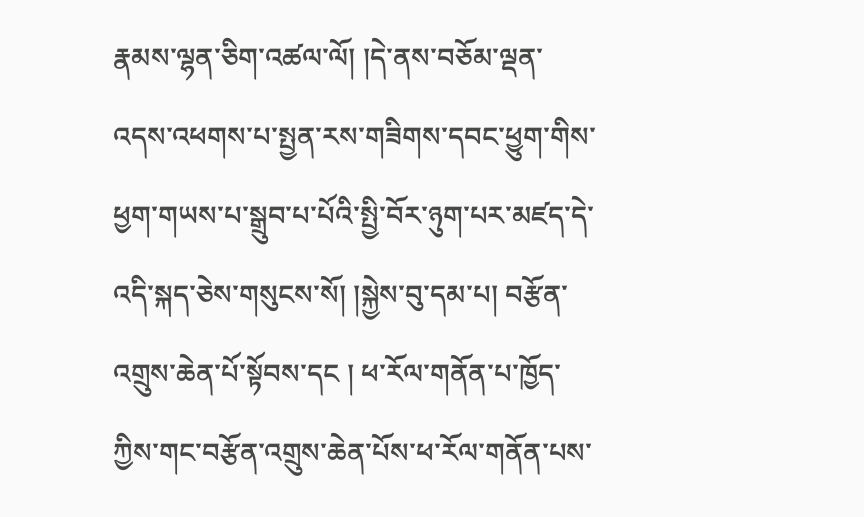རྣམས་ལྷན་ཅིག་འཚལ་ལོ། །དེ་ནས་བཅོམ་ལྡན་འདས་འཕགས་པ་སྤྱན་རས་གཟིགས་དབང་ཕྱུག་གིས་ཕྱག་གཡས་པ་སྒྲུབ་པ་པོའི་སྤྱི་བོར་ཉུག་པར་མཛད་དེ་འདི་སྐད་ཅེས་གསུངས་སོ། །སྐྱེས་བུ་དམ་པ། བརྩོན་འགྲུས་ཆེན་པོ་སྟོབས་དང ། ཕ་རོལ་གནོན་པ་ཁྱོད་ཀྱིས་གང་བརྩོན་འགྲུས་ཆེན་པོས་ཕ་རོལ་གནོན་པས་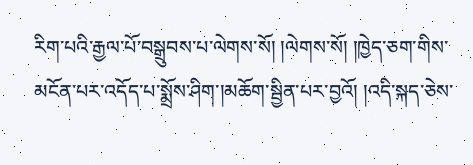རིག་པའི་རྒྱལ་པོ་བསྒྲུབས་པ་ལེགས་སོ། །ལེགས་སོ། །ཁྱེད་ཅག་གིས་མངོན་པར་འདོད་པ་སྨྲོས་ཤིག་།མཆོག་སྦྱིན་པར་བྱའོ། །འདི་སྐད་ཅེས་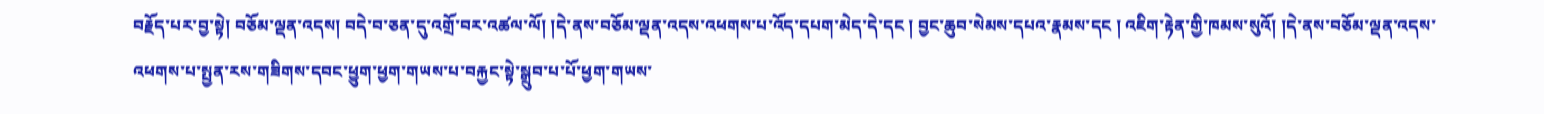བརྗོད་པར་བྱ་སྟེ། བཅོམ་ལྡན་འདས། བདེ་བ་ཅན་དུ་འགྲོ་བར་འཚལ་ལོ། །དེ་ནས་བཅོམ་ལྡན་འདས་འཕགས་པ་འོད་དཔག་མེད་དེ་དང ། བྱང་ཆུབ་སེམས་དཔའ་རྣམས་དང ། འཇིག་རྟེན་གྱི་ཁམས་སུའོ། །དེ་ནས་བཅོམ་ལྡན་འདས་འཕགས་པ་སྤྱན་རས་གཟིགས་དབང་ཕྱུག་ཕྱག་གཡས་པ་བརྐྱང་སྟེ་སྒྲུབ་པ་པོ་ཕྱག་གཡས་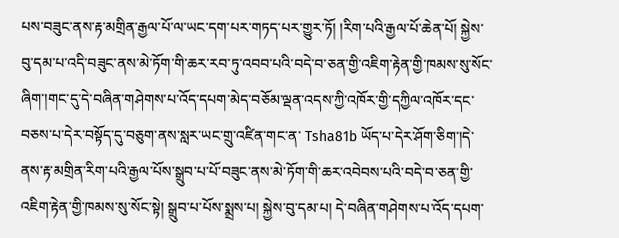པས་བཟུང་ནས་རྟ་མགྲིན་རྒྱལ་པོ་ལ་ཡང་དག་པར་གཏད་པར་གྱུར་ཏོ། །རིག་པའི་རྒྱལ་པོ་ཆེན་པོ། སྐྱེས་བུ་དམ་པ་འདི་བཟུང་ནས་མེ་ཏོག་གི་ཆར་རབ་ཏུ་འབབ་པའི་བདེ་བ་ཅན་གྱི་འཇིག་རྟེན་གྱི་ཁམས་སུ་སོང་ཞིག་།གང་དུ་དེ་བཞིན་གཤེགས་པ་འོད་དཔག་མེད་བཅོམ་ལྡན་འདས་ཀྱི་འཁོར་གྱི་དཀྱིལ་འཁོར་དང་བཅས་པ་དེར་བསྟོད་དུ་བཅུག་ནས་སླར་ཡང་གྲུ་འཛིན་གང་ན་ Tsha81b ཡོད་པ་དེར་ཤོག་ཅིག་།དེ་ནས་རྟ་མགྲིན་རིག་པའི་རྒྱལ་པོས་སྒྲུབ་པ་པོ་བཟུང་ནས་མེ་ཏོག་གི་ཆར་འབེབས་པའི་བདེ་བ་ཅན་གྱི་འཇིག་རྟེན་གྱི་ཁམས་སུ་སོང་སྟེ། སྒྲུབ་པ་པོས་སྨྲས་པ། སྐྱེས་བུ་དམ་པ། དེ་བཞིན་གཤེགས་པ་འོད་དཔག་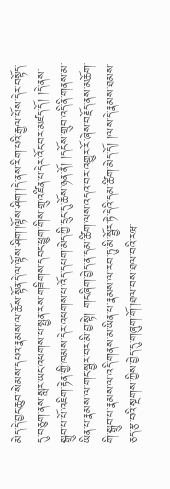མེད་དེ་བྱང་ཆུབ་སེམས་དཔའ་རྣམས་ལ་ཆོས་སྟོན་དེ་ལ་ལྟོས་ཤིག་།ལྟོས་ཤིག་།དེ་ནས་རིག་པའི་རྒྱལ་པོས་དེར་བསྟོད་དུ་བཅུག་ནས་སླར་ཡང་འཕགས་པ་སྤྱན་རས་གཟིགས་དབང་ཕྱུག་གིས་གྲུ་འཛིན་པ་དེར་འོང་བར་མཛད་དོ། །དེ་ནས་སྒྲུབ་པ་པོ་འཇིག་རྟེན་གྱི་ཁམས་དེར་འཕགས་པ་འོད་དཔག་མེད་ཀྱི་དྲུང་དུ་ཆོས་ཉན་ནོ། །དངོས་གྲུབ་འདི་ནི་གནས་མ་ཡིན་པ་རྣམས་ལ་གང་སྦྱར་བར་མི་བྱ་སྟེ། གང་ཞིག་བྱེད་ན་དམ་ཚིག་ལས་འདའ་བར་འགྱུར་རོ་ཞེས་བརྗོད་ནས་མཆོག་གི་སྒྲུབ་པ་རྣམས་ལ་འདི་གནས་མ་ཡིན་པ་རྣམས་ལ་རབ་ཏུ་མི་སྦྱོར་ཏེ་དེའི་དམ་ཚིག་མེད་དོ། །ལས་དེ་རྣམས་ཐམས་ཅད་རྩ་བའི་སྔགས་ཀྱིས་བྱེད་དུ་གཞུག་གོ་།ཐལ་བས་ཐལ་བའི་རཝ་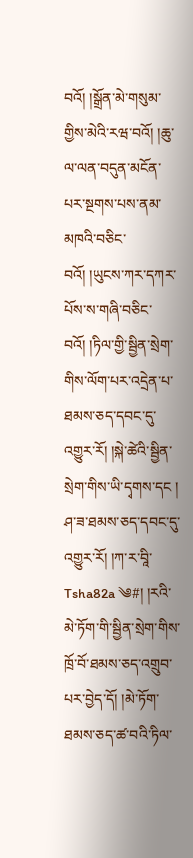བའོ། །སྒྲོན་མེ་གསུམ་གྱིས་མེའི་རཝ་བའོ། །ཆུ་ལ་ལན་བདུན་མངོན་པར་སྔགས་པས་ནམ་མཁའི་བཅིང་བའོ། །ཡུངས་ཀར་དཀར་པོས་ས་གཞི་བཅིང་བའོ། །ཏིལ་གྱི་སྦྱིན་སྲེག་གིས་ལོག་པར་འདྲེན་པ་ཐམས་ཅད་དབང་དུ་འགྱུར་རོ། །སྐེ་ཚེའི་སྦྱིན་སྲེག་གིས་ཡི་དྭགས་དང ། ཤ་ཟ་ཐམས་ཅད་དབང་དུ་འགྱུར་རོ། །ཀ་ར་བཱི་ Tsha82a ༄#། །རའི་མེ་ཏོག་གི་སྦྱིན་སྲེག་གིས་ཁྲོ་བོ་ཐམས་ཅད་འགྲུབ་པར་བྱེད་དོ། །མེ་ཏོག་ཐམས་ཅད་ཚ་བའི་ཏིལ་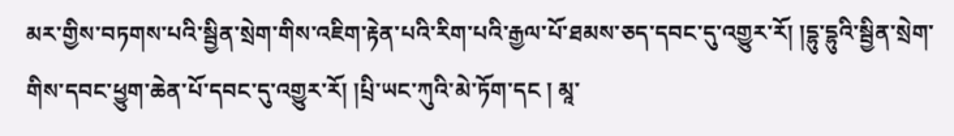མར་གྱིས་བཏགས་པའི་སྦྱིན་སྲེག་གིས་འཇིག་རྟེན་པའི་རིག་པའི་རྒྱལ་པོ་ཐམས་ཅད་དབང་དུ་འགྱུར་རོ། །དྷུ་དྷུའི་སྦྱིན་སྲེག་གིས་དབང་ཕྱུག་ཆེན་པོ་དབང་དུ་འགྱུར་རོ། །པྲི་ཡང་ཀུའི་མེ་ཏོག་དང ། མཱ་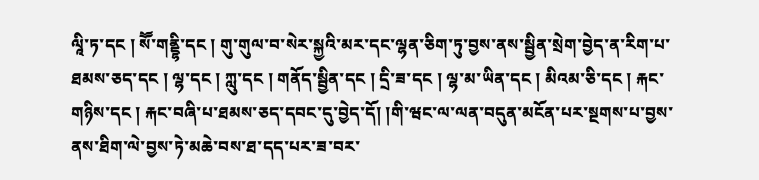ལཱི་ཏ་དང ། སཽ་གནྡྷི་དང ། གུ་གུལ་བ་སེར་སྐྱའི་མར་དང་ལྷན་ཅིག་ཏུ་བྱས་ནས་སྦྱིན་སྲེག་བྱེད་ན་རིག་པ་ཐམས་ཅད་དང ། ལྷ་དང ། ཀླུ་དང ། གནོད་སྦྱིན་དང ། དྲི་ཟ་དང ། ལྷ་མ་ཡིན་དང ། མིའམ་ཅི་དང ། རྐང་གཉིས་དང ། རྐང་བཞི་པ་ཐམས་ཅད་དབང་དུ་བྱེད་དོ། །གི་ཝང་ལ་ལན་བདུན་མངོན་པར་སྔགས་པ་བྱས་ནས་ཐིག་ལེ་བྱས་ཏེ་མཆེ་བས་ཐ་དད་པར་ཟ་བར་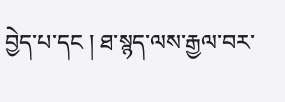བྱེད་པ་དང ། ཐ་སྙད་ལས་རྒྱལ་བར་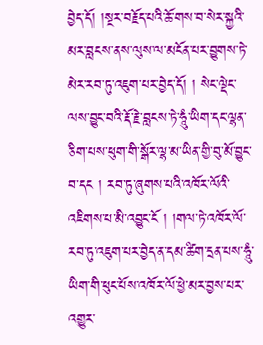བྱེད་དོ། །སྔར་བརྗོད་པའི་ཆོ་གས་བ་སེར་སྐྱའི་མར་བླངས་ནས་ལུས་ལ་མངོན་པར་བྱུགས་ཏེ་མེར་རབ་ཏུ་འཇུག་པར་བྱེད་དོ། ། སེང་ལྡེང་ལས་བྱུང་བའི་རྡོ་རྗེ་བླངས་ཏེ་ཧཱུཾ་ཡིག་དང་ལྷན་ཅིག་པས་ཕུག་གི་སྒོར་ལྷ་མ་ཡིན་གྱི་བུ་མོ་བྱུང་བ་དང ། རབ་ཏུ་ཞུགས་པའི་འཁོར་ལོའི་འཇིགས་པ་མི་འབྱུང་ངོ ། །གལ་ཏེ་འཁོར་ལོ་རབ་ཏུ་འཇུག་པར་བྱེད་ན་དམ་ཚིག་དྲན་པས་ཧཱུཾ་ཡིག་གི་ཕུང་པོས་འཁོར་ལོ་ཕྱེ་མར་བྱས་པར་འགྱུར་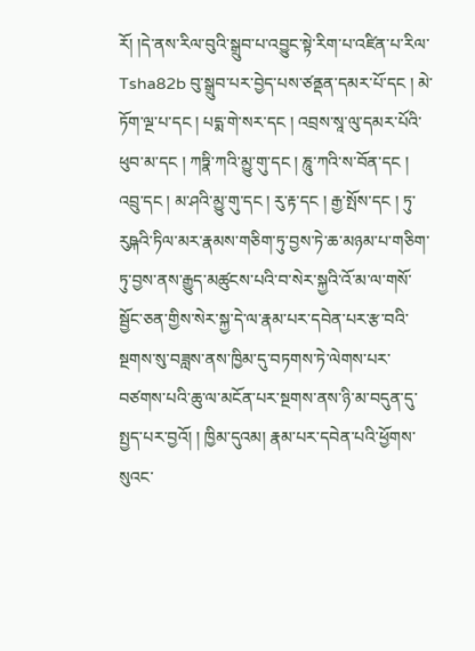རོ། །དེ་ནས་རིལ་བུའི་སྒྲུབ་པ་འབྱུང་སྟེ་རིག་པ་འཛིན་པ་རིལ་ Tsha82b བུ་སྒྲུབ་པར་བྱེད་པས་ཙནྡན་དམར་པོ་དང ། མེ་ཏོག་ལྔ་པ་དང ། པདྨ་གེ་སར་དང ། འབྲས་སཱ་ལུ་དམར་པོའི་ཕུབ་མ་དང ། ཀཏྣི་ཀའི་མྱུ་གུ་དང ། ཎཱུ་ཀའི་ས་བོན་དང ། འབྲུ་དང ། མ་ཤའི་མྱུ་གུ་དང ། རུ་རྟ་དང ། རྒྱ་སྤོས་དང ། ཏུ་རུཥྐའི་ཏིལ་མར་རྣམས་གཅིག་ཏུ་བྱས་ཏེ་ཆ་མཉམ་པ་གཅིག་ཏུ་བྱས་ནས་རྒྱུད་མཚུངས་པའི་བ་སེར་སྐྱའི་འོ་མ་ལ་གསོ་སྦྱོང་ཅན་གྱིས་སེར་སྐྱ་དེ་ལ་རྣམ་པར་དབེན་པར་རྩ་བའི་སྔགས་སུ་བཟླས་ནས་ཁྱིམ་དུ་བཏགས་ཏེ་ལེགས་པར་བཙགས་པའི་ཆུ་ལ་མངོན་པར་སྔགས་ནས་ཉི་མ་བདུན་དུ་སྤྱད་པར་བྱའོ། ། ཁྱིམ་དུའམ། རྣམ་པར་དབེན་པའི་ཕྱོགས་སུའང་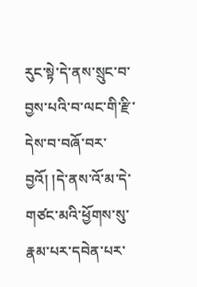རུང་སྟེ་དེ་ནས་སྲུང་བ་བྱས་པའི་བ་ལང་གི་རྫི་དེས་བ་བཞོ་བར་བྱའོ། །དེ་ནས་འོ་མ་དེ་གཙང་མའི་ཕྱོགས་སུ་རྣམ་པར་དབེན་པར་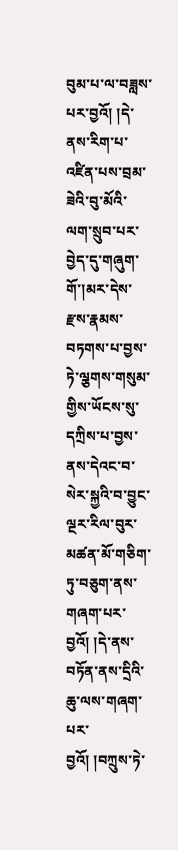བུམ་པ་ལ་བཟླས་པར་བྱའོ། །དེ་ནས་རིག་པ་འཛིན་པས་བྲམ་ཟེའི་བུ་མོའི་ལག་སྲུབ་པར་བྱེད་དུ་གཞུག་གོ་།མར་དེས་རྫས་རྣམས་བཏགས་པ་བྱས་ཏེ་ལྕགས་གསུམ་གྱིས་ཡོངས་སུ་དཀྲིས་པ་བྱས་ནས་དེའང་བ་སེར་སྐྱའི་བ་བྱུང་ལྔར་རིལ་བུར་མཚན་མོ་གཅིག་ཏུ་བཅུག་ནས་གཞག་པར་བྱའོ། །དེ་ནས་བཏོན་ནས་དྲིའི་ཆུ་ལས་གཞག་པར་བྱའོ། །བཀྲུས་ཏེ་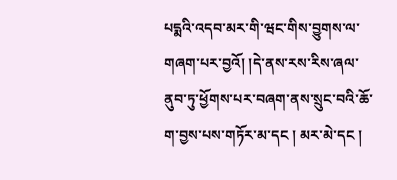པདྨའི་འདབ་མར་གི་ཝང་གིས་བྱུགས་ལ་གཞག་པར་བྱའོ། །དེ་ནས་རས་རིས་ཞལ་ནུབ་ཏུ་ཕྱོགས་པར་བཞག་ནས་སྲུང་བའི་ཆོ་ག་བྱས་པས་གཏོར་མ་དང ། མར་མེ་དང །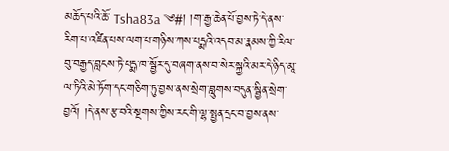མཆོད་པའི་ཆོ་ Tsha83a ༄#། །ག་རྒྱ་ཆེན་པོ་བྱས་ཏེ་དེ་ནས་རིག་པ་འཛིན་པས་ལག་པ་གཉིས་ཀས་པདྨའི་འདབ་མ་རྣམས་ཀྱི་རིལ་བུ་བརྒྱད་བླངས་ཏེ་པདྨ་ཁ་སྦྱོར་དུ་བཞག་ནས་བ་སེར་སྐྱའི་མར་དེ་ཉིད་མཱ་ལ་ཏིའི་མེ་ཏོག་དང་གཅིག་ཏུ་བྱས་ནས་སྲེག་བླུགས་བདུན་སྦྱིན་སྲེག་བྱའོ། །དེ་ནས་རྩ་བའི་སྔགས་ཀྱིས་རང་གི་ལྷ་སྤྱན་དྲང་བ་བྱས་ནས་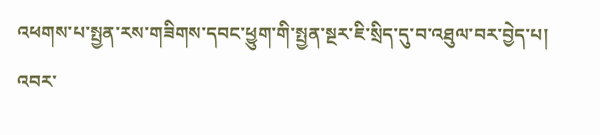འཕགས་པ་སྤྱན་རས་གཟིགས་དབང་ཕྱུག་གི་སྤྱན་སྔར་ཇི་སྲིད་དུ་བ་འཐུལ་བར་བྱེད་པ། འབར་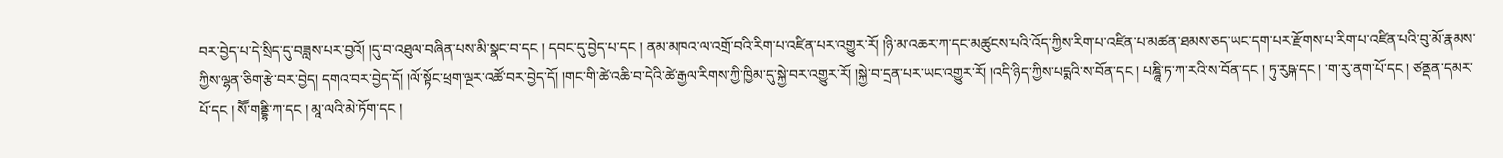བར་བྱེད་པ་དེ་སྲིད་དུ་བཟླས་པར་བྱའོ། །དུ་བ་འཐུལ་བཞིན་པས་མི་སྣང་བ་དང ། དབང་དུ་བྱེད་པ་དང ། ནམ་མཁའ་ལ་འགྲོ་བའི་རིག་པ་འཛིན་པར་འགྱུར་རོ། །ཉི་མ་འཆར་ཀ་དང་མཚུངས་པའི་འོད་ཀྱིས་རིག་པ་འཛིན་པ་མཚན་ཐམས་ཅད་ཡང་དག་པར་རྫོགས་པ་རིག་པ་འཛིན་པའི་བུ་མོ་རྣམས་ཀྱིས་ལྷན་ཅིག་རྩེ་བར་བྱེད། དགའ་བར་བྱེད་དོ། །ལོ་སྟོང་ཕྲག་ལྔར་འཚོ་བར་བྱེད་དོ། །གང་གི་ཚེ་འཆི་བ་དེའི་ཚེ་རྒྱལ་རིགས་ཀྱི་ཁྱིམ་དུ་སྐྱེ་བར་འགྱུར་རོ། །སྐྱེ་བ་དྲན་པར་ཡང་འགྱུར་རོ། །འདི་ཉིད་ཀྱིས་པདྨའི་ས་བོན་དང ། པཎྜཱི་ཏ་ཀ་རའི་ས་བོན་དང ། ཏུ་རུཥྐ་དང ། ་ག་རུ་ནག་པོ་དང ། ཙནྡན་དམར་པོ་དང ། སཽ་གནྡྷི་ཀ་དང ། མཱ་ལའི་མེ་ཏོག་དང །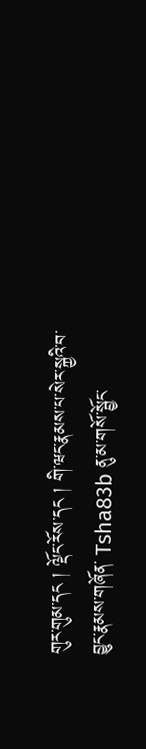གུར་གུམ་དང ། ལྡོང་རོས་དང ། གི་ཝང་རྣམས་པ་སེར་སྐྱའི་བ་བྱུང་རྣམས་གཞོན་ Tsha83b ནུ་མ་གསོ་སྦྱོང་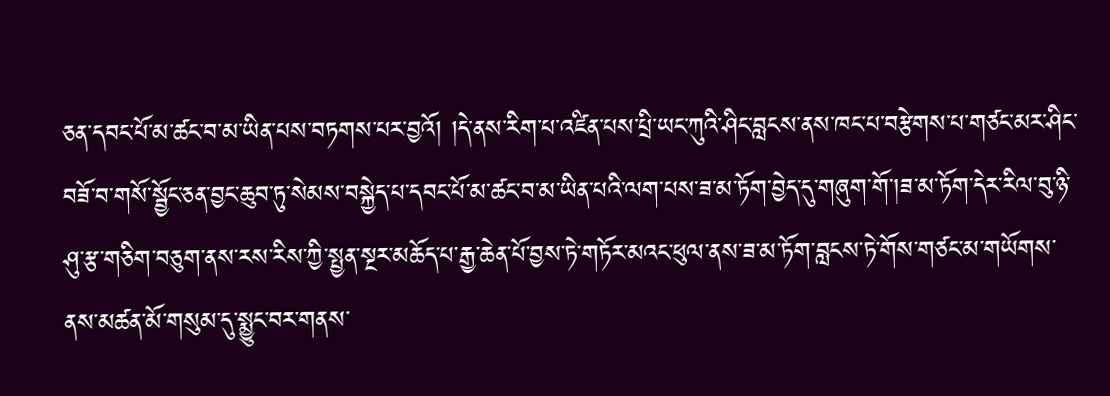ཅན་དབང་པོ་མ་ཚང་བ་མ་ཡིན་པས་བཏགས་པར་བྱའོ། །དེ་ནས་རིག་པ་འཛིན་པས་པྲི་ཡང་ཀུའི་ཤིང་བླངས་ནས་ཁང་པ་བརྩེགས་པ་གཙང་མར་ཤིང་བཟོ་བ་གསོ་སྦྱོང་ཅན་བྱང་ཆུབ་ཏུ་སེམས་བསྐྱེད་པ་དབང་པོ་མ་ཚང་བ་མ་ཡིན་པའི་ལག་པས་ཟ་མ་ཏོག་བྱེད་དུ་གཞུག་གོ་།ཟ་མ་ཏོག་དེར་རིལ་བུ་ཉི་ཤུ་རྩ་གཅིག་བཅུག་ནས་རས་རིས་ཀྱི་སྤྱན་སྔར་མཆོད་པ་རྒྱ་ཆེན་པོ་བྱས་ཏེ་གཏོར་མའང་ཕུལ་ནས་ཟ་མ་ཏོག་བླངས་ཏེ་གོས་གཙང་མ་གཡོགས་ནས་མཚན་མོ་གསུམ་དུ་སྨྱུང་བར་གནས་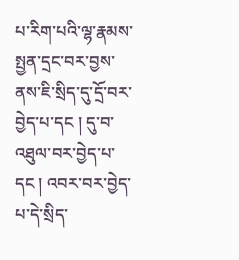པ་རིག་པའི་ལྷ་རྣམས་སྤྱན་དྲང་བར་བྱས་ནས་ཇི་སྲིད་དུ་དྲོ་བར་བྱེད་པ་དང ། དུ་བ་འཐུལ་བར་བྱེད་པ་དང ། འབར་བར་བྱེད་པ་དེ་སྲིད་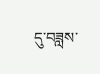དུ་བཟླས་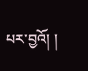པར་བྱའོ། །